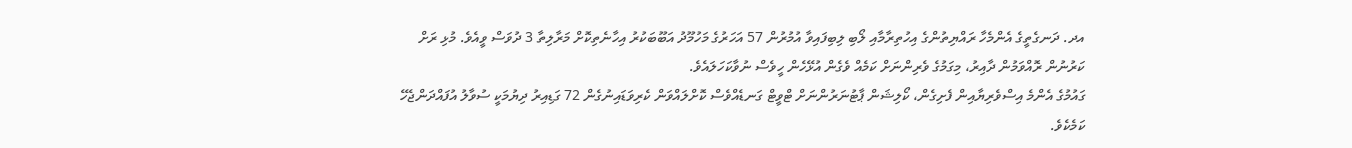އދ. ދަނގެތީގެ އެންމެހާ ރައްޔިތުންގެ އިހުތިރާމާއި ލޯބި ލިބިފައިވާ އުމުރުން 57 އަހަރުގެ މަހުމޫދު އަބޫބަކުރު އިހާނެތިކޮށް މަރާލިތާ 3 ދުވަސް ވީއެވެ. މުޅި ރަށް ކަރުނުން ރޮއްވަމުން ދާއިރު، މިގަމުގެ ވެރިންނަށް ކަމެއް ވެގެން އުޅޭހެން ހީވެސް ނުވާކަހަލައެވެ.
ގައުމުގެ އެންމެ އިސްވެރިޔާއިން ފެށިގެން، ކޯލިޝަން ޕާޓުނަރުންނަށް ޓްވީޓް ގަނޑެއްވެސް ކޮށްލައްވަން ކެރިވަޑައިނުގެން 72 ގަޑިއިރު ދިޔުމަކީ ސުވާލު އުފައްދަންޖެހޭ ކަމެކެވެ.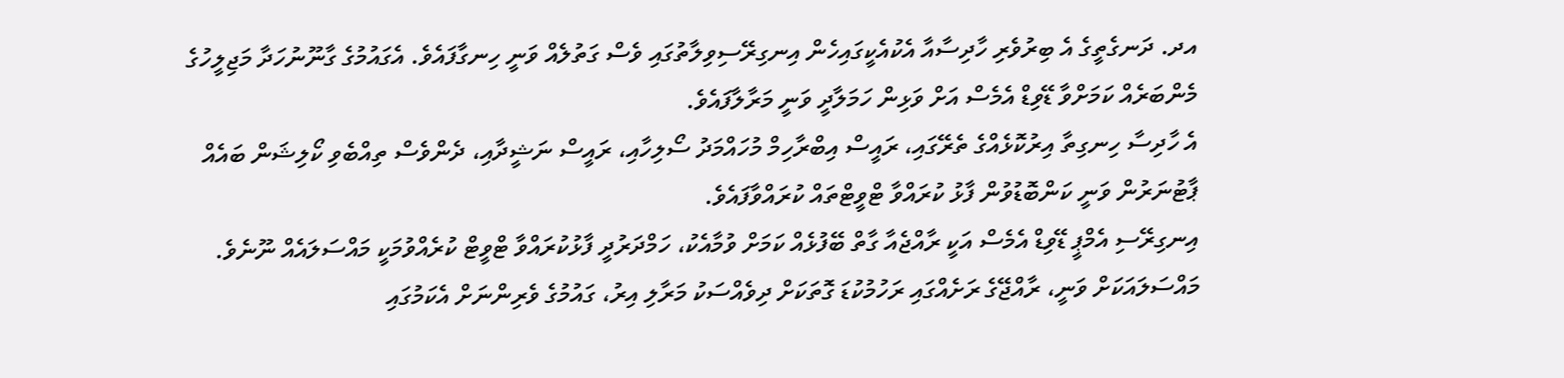އދ. ދަނގެތީގެ އެ ބިރުވެރި ހާދިސާއާ އެކުއެކީގައިހެން އިނގިރޭސިވިލާތުގައި ވެސް ގަތުލެއް ވަނީ ހިނގާފައެވެ. އެގައުމުގެ ގާނޫނުހަދާ މަޖިލީހުގެ މެންބަރެއް ކަމަށްވާ ޑޭވިޑް އެމެސް އަށް ވަޅިން ހަމަލާދީ ވަނީ މަރާލާފައެވެ.
އެ ހާދިސާ ހިނގިތާ އިރުކޮޅެއްގެ ތެރޭގައި، ރައީސް އިބްރާހިމް މުހައްމަދު ސޯލިހާއި، ރައީސް ނަޝީދާއި، ދެންވެސް ތިއްބެވި ކޯލިޝަން ބައެއް ޕާޓުނަރުން ވަނީ ކަންބޮޑުވުން ފާޅު ކުރައްވާ ޓްވީޓްތައް ކުރައްވާފައެވެ.
އިނގިރޭސި އެމްޕީ ޑޭވިޑް އެމެސް އަކީ ރާއްޖެއާ ގާތް ބޭފުޅެއް ކަމަށް ވުމާއެކު، ހަމްދަރުދީ ފާޅުކުރައްވާ ޓްވީޓް ކުރެއްވުމަކީ މައްސަލައެއް ނޫނެވެ.
މައްސަލައަކަށް ވަނީ، ރާއްޖޭގެ ރަށެއްގައި ރަހުމުކުޑަ ގޮތަކަށް ދިވެއްސަކު މަރާލި އިރު، ގައުމުގެ ވެރިންނަށް އެކަމުގައި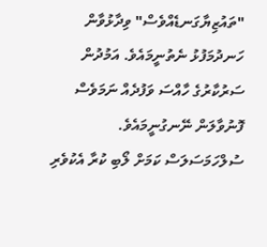"ތައުޒިޔާގަނޑެއްވެސް" ވިދާޅުވާން ހަނދުމަފުޅު ނެތުނީމައެވެ. އަމުދުން ސަރުކާރުގެ ހާއްސަ ވަފުދެއް ނަމަވެސް ފޮނުވާލަން ނޭނގުނީމައެވެ. ސުލްހަމަސަލަސް ކަމަށް ލޯބި ކުރާ އެކުވެރި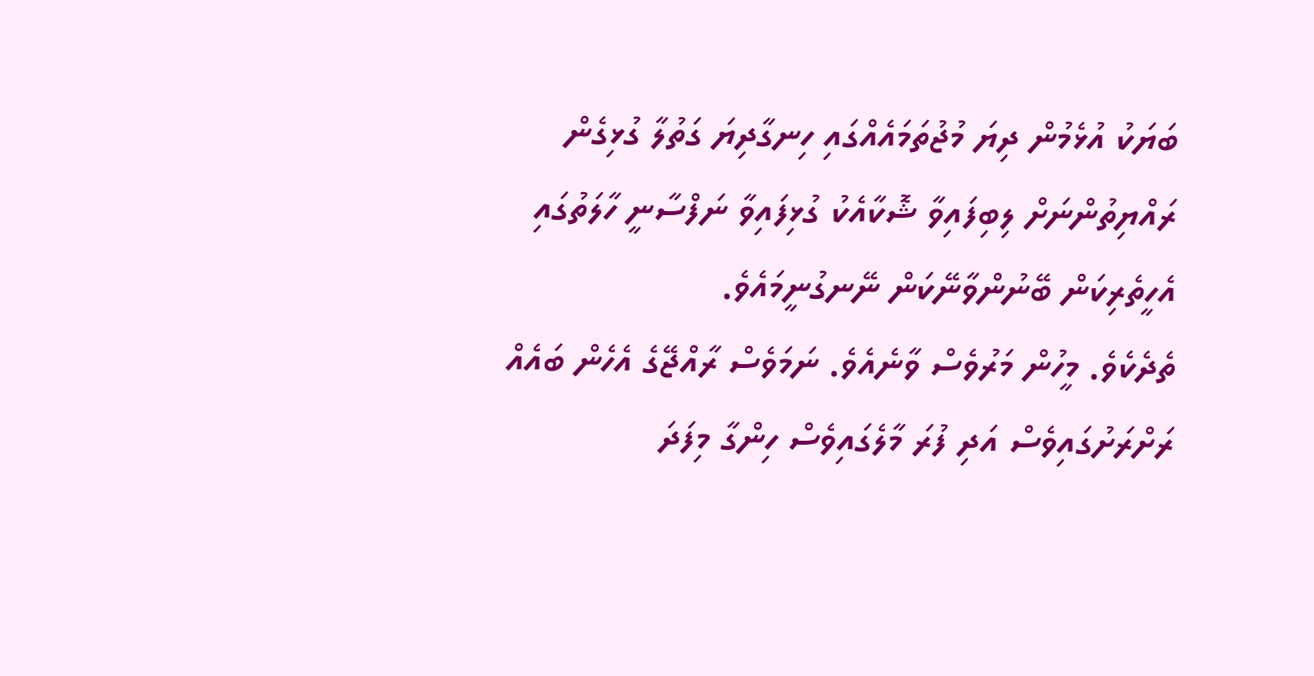ބަޔަކު އުޅެމުން ދިޔަ މުޖުތަމައެއްގައި ހިނގާދިޔަ ގަތުލާ ގުޅިގެން ރައްޔިތުންނަށް ލިބިފައިވާ ޝޮކާއެކު ގުޅިފައިވާ ނަފްސާނީ ހާލަތުގައި އެހީތެރިކަން ބޭނުންވާނޭކަން ނޭނގުނީމައެވެ.
ތެދެކެވެ. މީހުން މަރުވެސް ވާނެއެވެ. ނަމަވެސް ރާއްޖޭގެ އެހެން ބައެއް ރަށްރަށުގައިވެސް އަދި ފުރަ މާލެގައިވެސް ހިންގާ މިފަދަ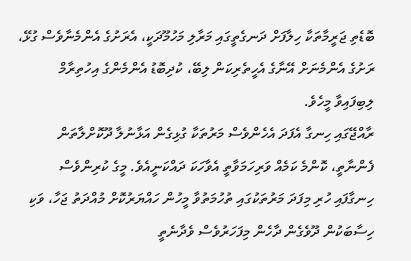ބޮޑެތި ޖަރީމާތަކާ ހިލާފަށް ދަނގެތީގައި މަރާލި މަހުމޫދަކީ، އެރަށުގެ އެންމެނާވެސް ގުޅޭ، ރަށުގެ އެންމެނަށް އޭނާގެ އެހީތެރިކަން ލިބޭ، ކުދިބޮޑު އެންމެންގެ އިހުތިރާމް ލިބިފައިވާ މީހެވެ.
ރާއްޖޭގައި ހިނގާ އެފަދަ އެހެންވެސް މަރުތަކާ ގުޅިގެން އަޅާނުލާ ދޫކޮށްލާތަން ފެންނާތީ، ކޮންމެ ކަމެއް ވަރިހަމަވާތީ އެވާހަކަ ދައްކަނީއެވެ. މީގެ ކުރިންވެސް ހިނގާފައި ހުރި މިފަދަ މަރުތަކުގައި ތުހުމަތުވާ މީހުން ހައްޔަރުކޮށް މުއްދަތު ޖަހާ، ވަކި ހިސާބަކުން ދޫވެގެން ދާހެން މިފަހަރުވެސް ވެދާނެތީ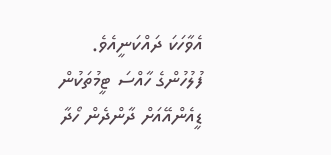އެވާހަކަ ދައްކަނީއެވެ. ފުލުހުންގެ ހާއްސަ ޓީމުތަކުން ޑީއެންއޭއަށް ދާންދެން ހޯދާ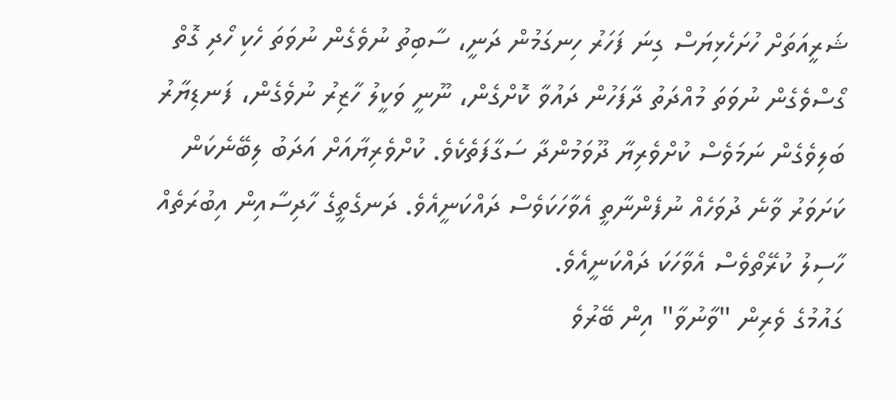ޝަރީއަތަށް ހުށަހެޅިޔަސް ގިނަ ފަހަރު ހިނގަމުން ދަނީ، ސާބިތު ނުވެގެން ނުވަތަ ހެކި ހޯދި ގޮތް ގޯސްވެގެން ނުވަތަ މުއްދަތު ދާފަހުން ދައުވާ ކޮށްގެން، ނޫނީ ވަކީލު ހާޒިރު ނުވެގެން، ފަނޑިޔާރު ބަލިވެގެން ނަމަވެސް ކުށްވެރިޔާ ދޫވަމުންދާ ސަގާފަތެކެވެ. ކުށްވެރިޔާއަށް އަދަބު ލިބޭނެކަން ކަށަވަރު ވާނެ ދުވަހެއް ނުފެންނާތީ އެވާހަކަވެސް ދައްކަނީއެވެ. ދަނގެތީގެ ހާދިސާއިން އިބުރަތެއް ހާސިލު ކުރޭތޯވެސް އެވާހަކަ ދައްކަނީއެވެ.
ގައުމުގެ ވެރިން "ވާނުވާ" އިން ބޭރުވެ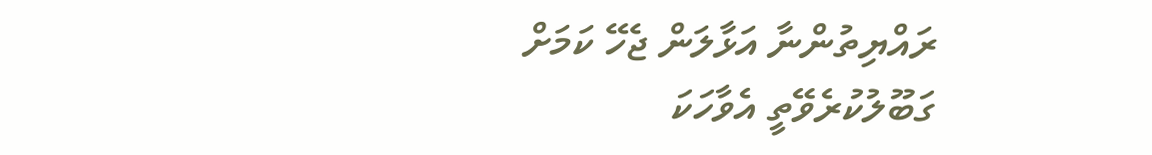ރައްޔިތުންނާ އަޅާލަން ޖެހޭ ކަމަށް ގަބޫލުކުރެވޭތީ އެވާހަކަ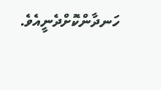ހަނދާންކޮށްދެނީއެވެ.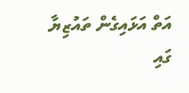އަތް އަޅައިގެން ތައުޒިޔާ ގައި